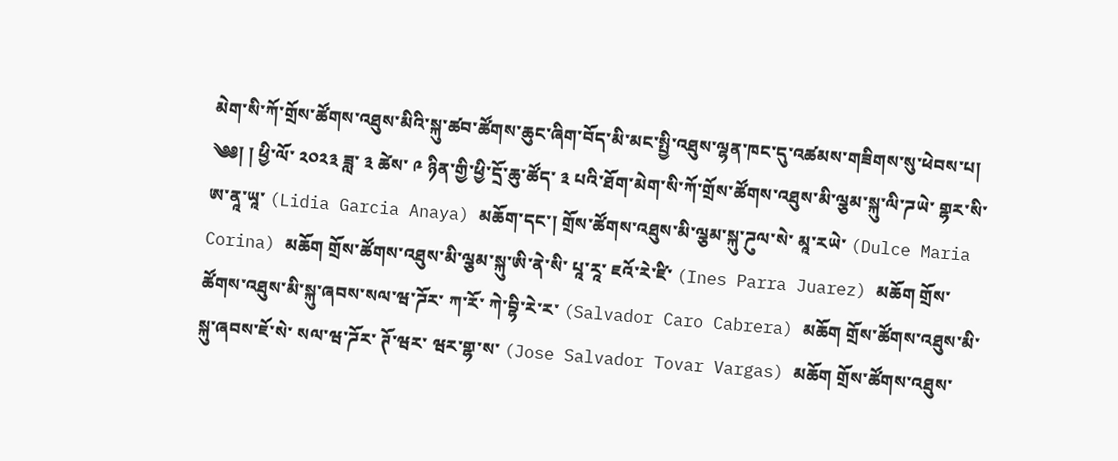མེག་སི་ཀོ་གྲོས་ཚོགས་འཐུས་མིའི་སྐུ་ཚབ་ཚོགས་ཆུང་ཞིག་བོད་མི་མང་སྤྱི་འཐུས་ལྷན་ཁང་དུ་འཚམས་གཟིགས་སུ་ཕེབས་པ།
༄༅། ། ཕྱི་ལོ་ ༢༠༢༣ ཟླ་ ༣ ཚེས་ ༩ ཉིན་གྱི་ཕྱི་དྲོ་ཆུ་ཚོད་ ༣ པའི་ཐོག་མེག་སི་ཀོ་གྲོས་ཚོགས་འཐུས་མི་ལྕམ་སྐུ་ལི་ཌཡེ་ གྷར་སི་ ཨ་ནཱ་ཡཱ་ (Lidia Garcia Anaya) མཆོག་དང་། གྲོས་ཚོགས་འཐུས་མི་ལྕམ་སྐུ་ཌུལ་སེ་ མཱ་རཡེ་ (Dulce Maria Corina) མཆོག གྲོས་ཚོགས་འཐུས་མི་ལྕམ་སྐུ་ཨི་ནེ་སི་ པཱ་རཱ་ ཇའོ་རེ་ཛི་ (Ines Parra Juarez) མཆོག གྲོས་ཚོགས་འཐུས་མི་སྐུ་ཞབས་སལ་ཝ་ཌོར་ ཀ་རོ་ ཀེ་བྷི་རེ་ར་ (Salvador Caro Cabrera) མཆོག གྲོས་ཚོགས་འཐུས་མི་སྐུ་ཞབས་ཇོ་སེ་ སལ་ཝ་ཌོར་ ཊོ་ཝར་ ཝར་གྷ་ས་ (Jose Salvador Tovar Vargas) མཆོག གྲོས་ཚོགས་འཐུས་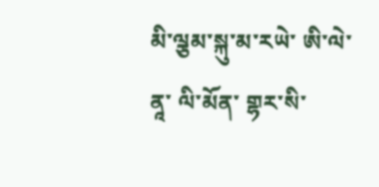མི་ལྕམ་སྐུ་མ་རཡེ་ ཨི་ལེ་ནཱ་ ལི་མོན་ གྷར་སི་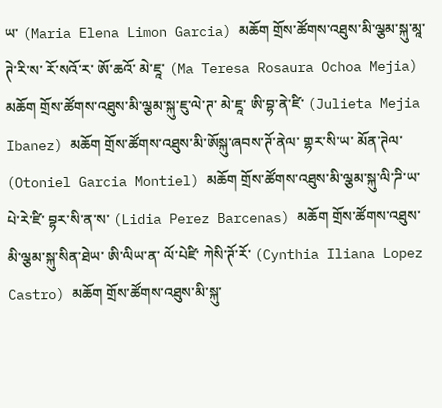ཡ་ (Maria Elena Limon Garcia) མཆོག གྲོས་ཚོགས་འཐུས་མི་ལྕམ་སྐུ་མཱ་ ཊེ་རི་ས་ རོ་སའོ་ར་ ཨོ་ཆའོ་ མེ་ཇཱ་ (Ma Teresa Rosaura Ochoa Mejia) མཆོག གྲོས་ཚོགས་འཐུས་མི་ལྕམ་སྐུ་ཇུ་ལེ་ཊ་ མེ་ཇཱ་ ཨི་བྷ་ནེ་ཛི་ (Julieta Mejia Ibanez) མཆོག གྲོས་ཚོགས་འཐུས་མི་ཨོསྐུ་ཞབས་ཊོ་ནེལ་ གྷར་སི་ཡ་ མོན་ཊེལ་ (Otoniel Garcia Montiel) མཆོག གྲོས་ཚོགས་འཐུས་མི་ལྕམ་སྐུ་ལི་ཌི་ཡ་ པེ་རེ་ཛི་ བྷར་སི་ན་ས་ (Lidia Perez Barcenas) མཆོག གྲོས་ཚོགས་འཐུས་མི་ལྕམ་སྐུ་སིན་ཐེཡ་ ཨི་ལིཡ་ན་ ལོ་པེཛི་ ཀེསི་ཊོ་རོ་ (Cynthia Iliana Lopez Castro) མཆོག གྲོས་ཚོགས་འཐུས་མི་སྐུ་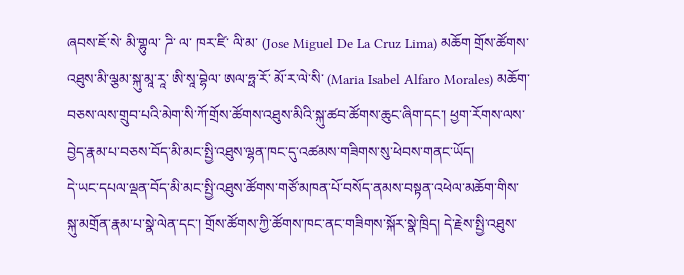ཞབས་ཇོ་སེ་ མི་གྷུལ་ ཌི་ ལ་ ཁར་ཛི་ ལི་མ་ (Jose Miguel De La Cruz Lima) མཆོག གྲོས་ཚོགས་འཐུས་མི་ལྕམ་སྐུ་མཱ་རཱ་ ཨི་སཱ་བྷེལ་ ཨལ་ཧྥ་རོ་ མོ་ར་ལེ་སི་ (Maria Isabel Alfaro Morales) མཆོག་བཅས་ལས་གྲུབ་པའི་མེག་སི་ཀོ་གྲོས་ཚོགས་འཐུས་མིའི་སྐུ་ཚབ་ཚོགས་ཆུང་ཞིག་དང་། ཕྱག་རོགས་ལས་བྱེད་རྣམ་པ་བཅས་བོད་མི་མང་སྤྱི་འཐུས་ལྷན་ཁང་དུ་འཚམས་གཟིགས་སུ་ཕེབས་གནང་ཡོད།
དེ་ཡང་དཔལ་ལྡན་བོད་མི་མང་སྤྱི་འཐུས་ཚོགས་གཙོ་མཁན་པོ་བསོད་ནམས་བསྟན་འཕེལ་མཆོག་གིས་སྐུ་མགྲོན་རྣམ་པ་སྣེ་ལེན་དང་། གྲོས་ཚོགས་ཀྱི་ཚོགས་ཁང་ནང་གཟིགས་སྐོར་སྣེ་ཁྲིད། དེ་རྗེས་སྤྱི་འཐུས་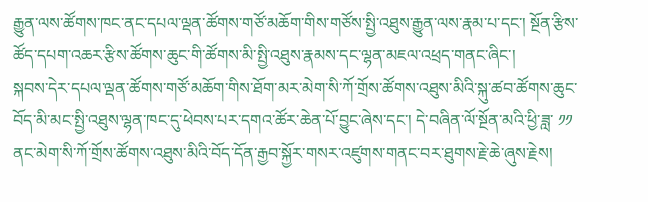རྒྱུན་ལས་ཚོགས་ཁང་ནང་དཔལ་ལྡན་ཚོགས་གཙོ་མཆོག་གིས་གཙོས་སྤྱི་འཐུས་རྒྱུན་ལས་རྣམ་པ་དང་། སྔོན་རྩིས་ཚོད་དཔག་འཆར་རྩིས་ཚོགས་ཆུང་གི་ཚོགས་མི་སྤྱི་འཐུས་རྣམས་དང་ལྷན་མཇལ་འཕྲད་གནང་ཞིང་།
སྐབས་དེར་དཔལ་ལྡན་ཚོགས་གཙོ་མཆོག་གིས་ཐོག་མར་མེག་སི་ཀོ་གྲོས་ཚོགས་འཐུས་མིའི་སྐུ་ཚབ་ཚོགས་ཆུང་བོད་མི་མང་སྤྱི་འཐུས་ལྷན་ཁང་དུ་ཕེབས་པར་དགའ་ཚོར་ཆེན་པོ་བྱུང་ཞེས་དང་། དེ་བཞིན་ལོ་སྔོན་མའི་ཕྱི་ཟླ་ ༡༡ ནང་མེག་སི་ཀོ་གྲོས་ཚོགས་འཐུས་མིའི་བོད་དོན་རྒྱབ་སྐྱོར་གསར་འཛུགས་གནང་བར་ཐུགས་རྗེ་ཆེ་ཞུས་རྗེས།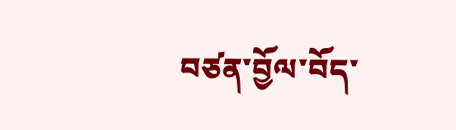བཙན་བྱོལ་བོད་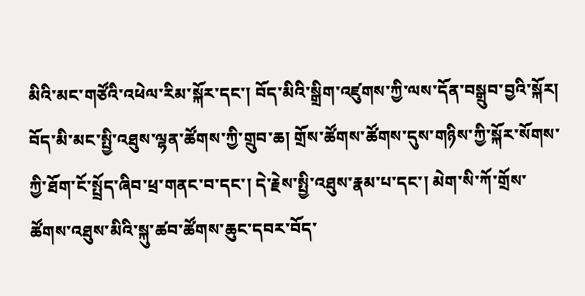མིའི་མང་གཙོའི་འཕེལ་རིམ་སྐོར་དང་། བོད་མིའི་སྒྲིག་འཛུགས་ཀྱི་ལས་དོན་བསྒྲུབ་བྱའི་སྐོར། བོད་མི་མང་སྤྱི་འཐུས་ལྷན་ཚོགས་ཀྱི་གྲུབ་ཆ། གྲོས་ཚོགས་ཚོགས་དུས་གཉིས་ཀྱི་སྐོར་སོགས་ཀྱི་ཐོག་ངོ་སྤྲོད་ཞིབ་ཕྲ་གནང་བ་དང་། དེ་རྗེས་སྤྱི་འཐུས་རྣམ་པ་དང་། མེག་སི་ཀོ་གྲོས་ཚོགས་འཐུས་མིའི་སྐུ་ཚབ་ཚོགས་ཆུང་དབར་བོད་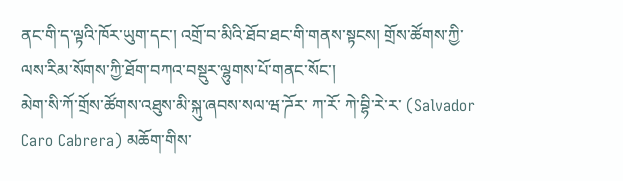ནང་གི་ད་ལྟའི་ཁོར་ཡུག་དང་། འགྲོ་བ་མིའི་ཐོབ་ཐང་གི་གནས་སྟངས། གྲོས་ཚོགས་ཀྱི་ལས་རིམ་སོགས་ཀྱི་ཐོག་བཀའ་བསྡུར་ལྷུགས་པོ་གནང་སོང་།
མེག་སི་ཀོ་གྲོས་ཚོགས་འཐུས་མི་སྐུ་ཞབས་སལ་ཝ་ཌོར་ ཀ་རོ་ ཀེ་བྷི་རེ་ར་ (Salvador Caro Cabrera) མཆོག་གིས་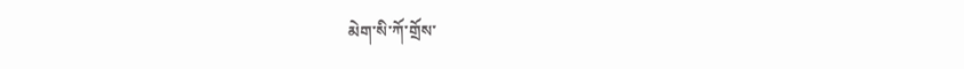མེག་སི་ཀོ་གྲོས་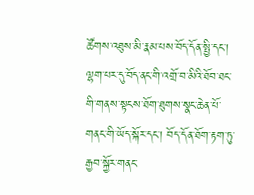ཚོགས་འཐུས་མི་རྣམ་པས་བོད་དོན་སྤྱི་དང་། ལྷག་པར་དུ་བོད་ནང་གི་འགྲོ་བ་མིའི་ཐོབ་ཐང་གི་གནས་སྟངས་ཐོག་ཐུགས་སྣང་ཆེན་པོ་གནང་གི་ཡོད་སྐོར་དང་། བོད་དོན་ཐོག་རྟག་ཏུ་རྒྱབ་སྐྱོར་གནང་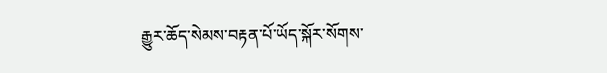རྒྱུར་ཆོད་སེམས་བརྟན་པོ་ཡོད་སྐོར་སོགས་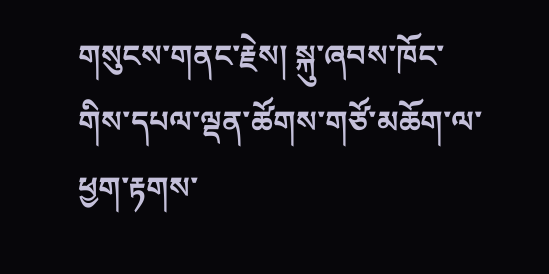གསུངས་གནང་རྗེས། སྐུ་ཞབས་ཁོང་གིས་དཔལ་ལྡན་ཚོགས་གཙོ་མཆོག་ལ་ཕྱག་རྟགས་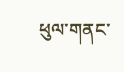ཕུལ་གནང་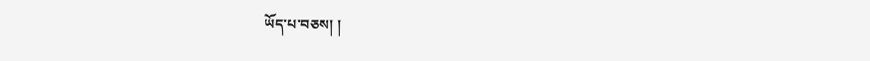ཡོད་པ་བཅས། །